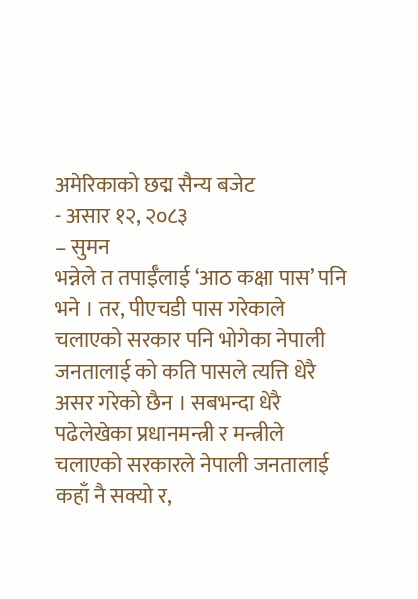अमेरिकाको छद्म सैन्य बजेट
- असार १२, २०८३
– सुमन
भन्नेले त तपाईँलाई ‘आठ कक्षा पास’ पनि भने । तर, पीएचडी पास गरेकाले चलाएको सरकार पनि भोगेका नेपाली जनतालाई को कति पासले त्यत्ति धेरै असर गरेको छैन । सबभन्दा धेरै पढेलेखेका प्रधानमन्त्री र मन्त्रीले चलाएको सरकारले नेपाली जनतालाई कहाँ नै सक्यो र,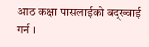आठ कक्षा पासलाईको बद्ख्वाई गर्न ।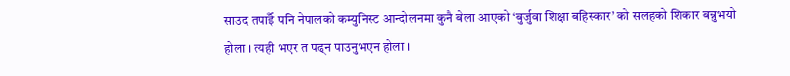साउद तपाईँ पनि नेपालको कम्युनिस्ट आन्दोलनमा कुनै बेला आएको ‘बुर्जुवा शिक्षा बहिस्कार’ को सलहको शिकार बन्नुभयो होला । त्यही भएर त पढ्न पाउनुभएन होला ।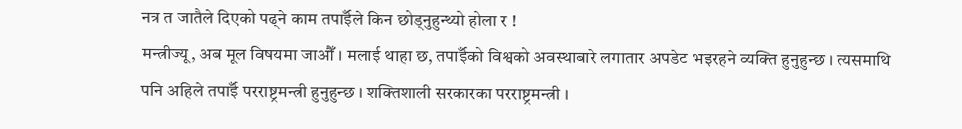नत्र त जातैले दिएको पढ्ने काम तपाईँले किन छोड्नुहुन्थ्यो होला र !
मन्त्रीज्यू, अब मूल विषयमा जाऔँ । मलाई थाहा छ, तपाईँको विश्वको अवस्थाबारे लगातार अपडेट भइरहने व्यक्ति हुनुहुन्छ । त्यसमाथि पनि अहिले तपाईँ परराष्ट्रमन्त्री हुनुहुन्छ । शक्तिशाली सरकारका परराष्ट्रमन्त्री ।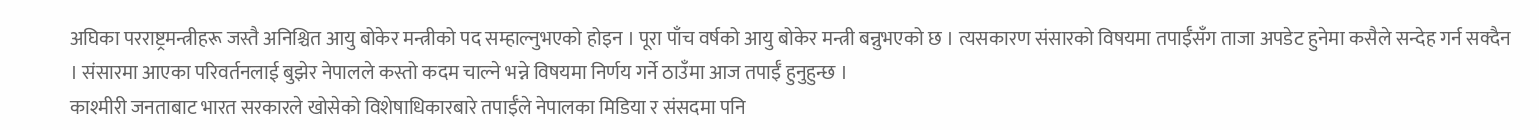अघिका परराष्ट्रमन्त्रीहरू जस्तै अनिश्चित आयु बोकेर मन्त्रीको पद सम्हाल्नुभएको होइन । पूरा पाँच वर्षको आयु बोकेर मन्त्री बन्नुभएको छ । त्यसकारण संसारको विषयमा तपाईँसँग ताजा अपडेट हुनेमा कसैले सन्देह गर्न सक्दैन । संसारमा आएका परिवर्तनलाई बुझेर नेपालले कस्तो कदम चाल्ने भन्ने विषयमा निर्णय गर्ने ठाउँमा आज तपाईँ हुनुहुन्छ ।
काश्मीरी जनताबाट भारत सरकारले खोसेको विशेषाधिकारबारे तपाईँले नेपालका मिडिया र संसदमा पनि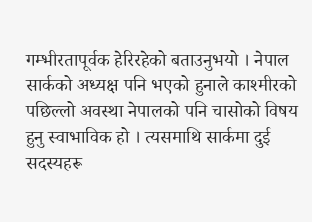गम्भीरतापूर्वक हेरिरहेको बताउनुभयो । नेपाल सार्कको अध्यक्ष पनि भएको हुनाले काश्मीरको पछिल्लो अवस्था नेपालको पनि चासोको विषय हुनु स्वाभाविक हो । त्यसमाथि सार्कमा दुई सदस्यहरू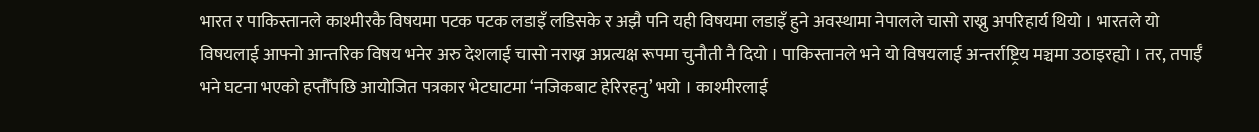भारत र पाकिस्तानले काश्मीरकै विषयमा पटक पटक लडाइँ लडिसके र अझै पनि यही विषयमा लडाइँ हुने अवस्थामा नेपालले चासो राख्नु अपरिहार्य थियो । भारतले यो विषयलाई आफ्नो आन्तरिक विषय भनेर अरु देशलाई चासो नराख्न अप्रत्यक्ष रूपमा चुनौती नै दियो । पाकिस्तानले भने यो विषयलाई अन्तर्राष्ट्रिय मञ्चमा उठाइरह्यो । तर, तपाईँ भने घटना भएको हप्तौँपछि आयोजित पत्रकार भेटघाटमा ‘नजिकबाट हेरिरहनु’ भयो । काश्मीरलाई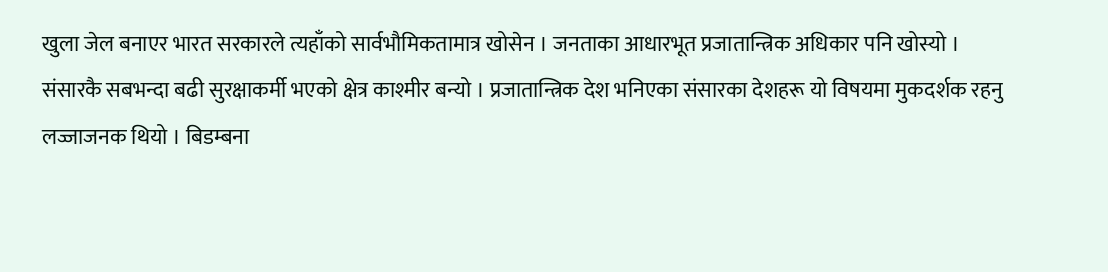खुला जेल बनाएर भारत सरकारले त्यहाँको सार्वभौमिकतामात्र खोसेन । जनताका आधारभूत प्रजातान्त्रिक अधिकार पनि खोस्यो । संसारकै सबभन्दा बढी सुरक्षाकर्मी भएको क्षेत्र काश्मीर बन्यो । प्रजातान्त्रिक देश भनिएका संसारका देशहरू यो विषयमा मुकदर्शक रहनु लज्जाजनक थियो । बिडम्बना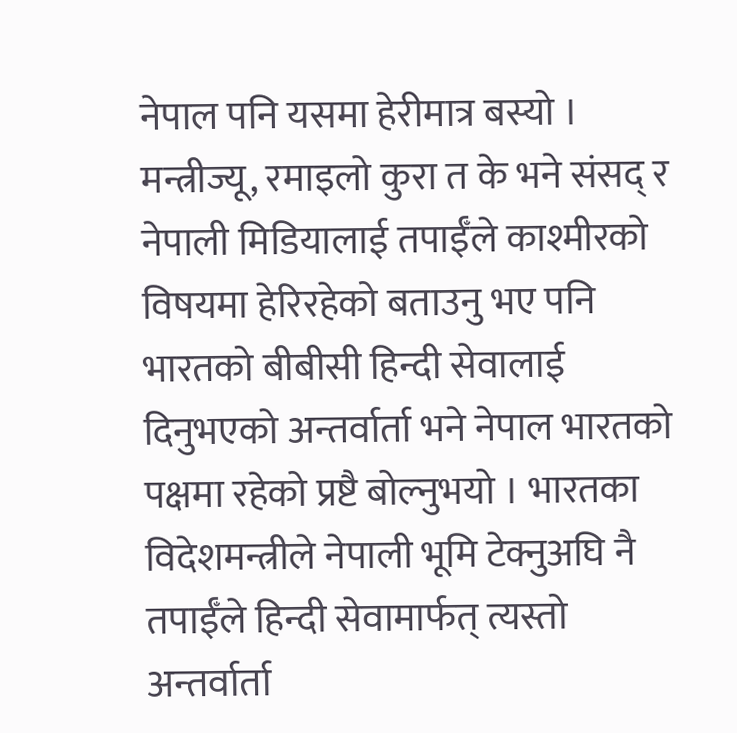नेपाल पनि यसमा हेरीमात्र बस्यो ।
मन्त्रीज्यू, रमाइलो कुरा त के भने संसद् र नेपाली मिडियालाई तपाईँले काश्मीरको विषयमा हेरिरहेको बताउनु भए पनि भारतको बीबीसी हिन्दी सेवालाई दिनुभएको अन्तर्वार्ता भने नेपाल भारतको पक्षमा रहेको प्रष्टै बोल्नुभयो । भारतका विदेशमन्त्रीले नेपाली भूमि टेक्नुअघि नै तपाईँले हिन्दी सेवामार्फत् त्यस्तो अन्तर्वार्ता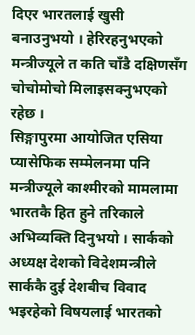दिएर भारतलाई खुसी बनाउनुभयो । हेरिरहनुभएको मन्त्रीज्यूले त कति चाँडै दक्षिणसँग चोचोमोचो मिलाइसक्नुभएको रहेछ ।
सिङ्गापुरमा आयोजित एसिया प्यासेफिक सम्मेलनमा पनि मन्त्रीज्यूले काश्मीरको मामलामा भारतकै हित हुने तरिकाले अभिव्यक्ति दिनुभयो । सार्कको अध्यक्ष देशको विदेशमन्त्रीले सार्ककै दुई देशबीच विवाद भइरहेको विषयलाई भारतको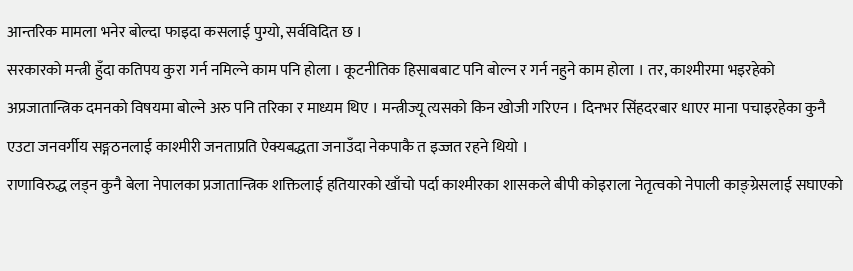आन्तरिक मामला भनेर बोल्दा फाइदा कसलाई पुग्यो, सर्वविदित छ ।
सरकारको मन्त्री हुँदा कतिपय कुरा गर्न नमिल्ने काम पनि होला । कूटनीतिक हिसाबबाट पनि बोल्न र गर्न नहुने काम होला । तर, काश्मीरमा भइरहेको अप्रजातान्त्रिक दमनको विषयमा बोल्ने अरु पनि तरिका र माध्यम थिए । मन्त्रीज्यू त्यसको किन खोजी गरिएन । दिनभर सिंहदरबार धाएर माना पचाइरहेका कुनै एउटा जनवर्गीय सङ्गठनलाई काश्मीरी जनताप्रति ऐक्यबद्धता जनाउँदा नेकपाकै त इज्जत रहने थियो ।
राणाविरुद्ध लड्न कुनै बेला नेपालका प्रजातान्त्रिक शक्तिलाई हतियारको खाँचो पर्दा काश्मीरका शासकले बीपी कोइराला नेतृत्वको नेपाली काङ्ग्रेसलाई सघाएको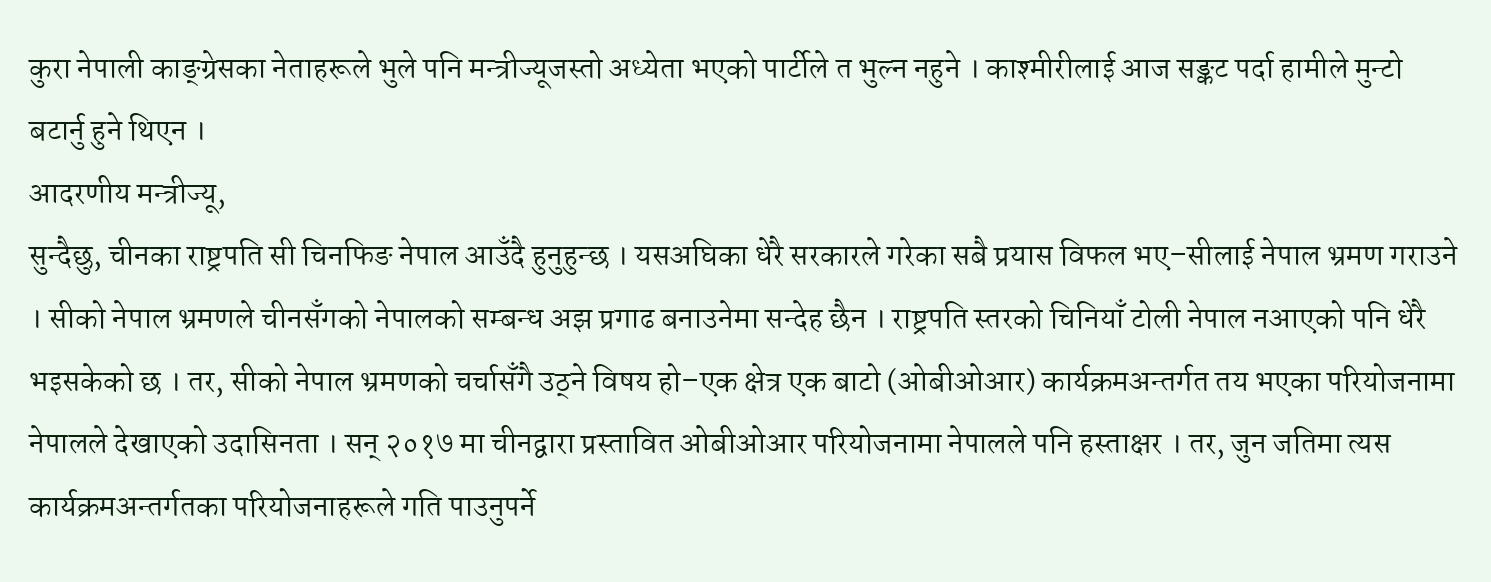कुरा नेपाली काङ्ग्रेसका नेताहरूले भुले पनि मन्त्रीज्यूजस्तो अध्येता भएको पार्टीले त भुल्न नहुने । काश्मीरीलाई आज सङ्कट पर्दा हामीले मुन्टो बटार्नु हुने थिएन ।
आदरणीय मन्त्रीज्यू,
सुन्दैछु, चीनका राष्ट्रपति सी चिनफिङ नेपाल आउँदै हुनुहुन्छ । यसअघिका धेरै सरकारले गरेका सबै प्रयास विफल भए–सीलाई नेपाल भ्रमण गराउने । सीको नेपाल भ्रमणले चीनसँगको नेपालको सम्बन्ध अझ प्रगाढ बनाउनेमा सन्देह छैन । राष्ट्रपति स्तरको चिनियाँ टोली नेपाल नआएको पनि धेरै भइसकेको छ । तर, सीको नेपाल भ्रमणको चर्चासँगै उठ्ने विषय हो–एक क्षेत्र एक बाटो (ओबीओआर) कार्यक्रमअन्तर्गत तय भएका परियोजनामा नेपालले देखाएको उदासिनता । सन् २०१७ मा चीनद्वारा प्रस्तावित ओबीओआर परियोजनामा नेपालले पनि हस्ताक्षर । तर, जुन जतिमा त्यस कार्यक्रमअन्तर्गतका परियोजनाहरूले गति पाउनुपर्ने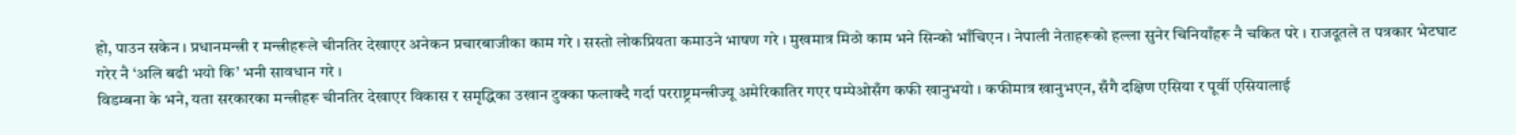हो, पाउन सकेन । प्रधानमन्त्री र मन्त्रीहरूले चीनतिर देखाएर अनेकन प्रचारबाजीका काम गरे । सस्तो लोकप्रियता कमाउने भाषण गरे । मुखमात्र मिठो काम भने सिन्को भाँचिएन । नेपाली नेताहरूको हल्ला सुनेर चिनियाँहरू नै चकित परे । राजदूतले त पत्रकार भेटघाट गरेर नै ‘अलि बढी भयो कि’ भनी सावधान गरे ।
विडम्बना के भने, यता सरकारका मन्त्रीहरू चीनतिर देखाएर विकास र समृद्धिका उखान टुक्का फलाक्दै गर्दा परराष्ट्रमन्त्रीज्यू अमेरिकातिर गएर पम्पेओसँग कफी खानुभयो । कफीमात्र खानुभएन, सँगै दक्षिण एसिया र पूर्वी एसियालाई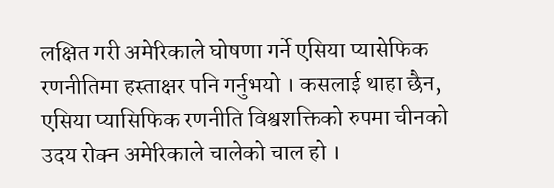लक्षित गरी अमेरिकाले घोषणा गर्ने एसिया प्यासेफिक रणनीतिमा हस्ताक्षर पनि गर्नुभयो । कसलाई थाहा छैन, एसिया प्यासिफिक रणनीति विश्वशक्तिको रुपमा चीनको उदय रोक्न अमेरिकाले चालेको चाल हो ।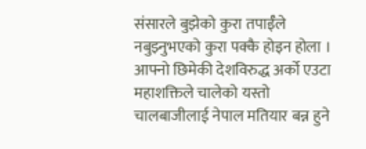संसारले बुझेको कुरा तपाईँले नबुझ्नुभएको कुरा पक्कै होइन होला । आफ्नो छिमेकी देशविरुद्ध अर्को एउटा महाशक्तिले चालेको यस्तो चालबाजीलाई नेपाल मतियार बन्न हुने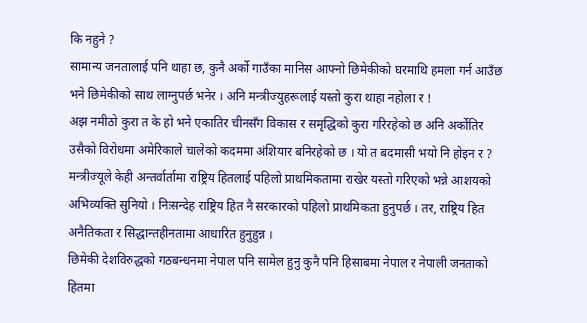कि नहुने ?
सामान्य जनतालाई पनि थाहा छ, कुनै अर्को गाउँका मानिस आफ्नो छिमेकीको घरमाथि हमला गर्न आउँछ भने छिमेकीको साथ लाग्नुपर्छ भनेर । अनि मन्त्रीज्युहरूलाई यस्तो कुरा थाहा नहोला र !
अझ नमीठो कुरा त के हो भने एकातिर चीनसँग विकास र समृद्धिको कुरा गरिरहेको छ अनि अर्कोतिर उसैको विरोधमा अमेरिकाले चालेको कदममा अंशियार बनिरहेको छ । यो त बदमासी भयो नि होइन र ?
मन्त्रीज्यूले केही अन्तर्वार्तामा राष्ट्रिय हितलाई पहिलो प्राथमिकतामा राखेर यस्तो गरिएको भन्ने आशयको अभिव्यक्ति सुनियो । निःसन्देह राष्ट्रिय हित नै सरकारको पहिलो प्राथमिकता हुनुपर्छ । तर, राष्ट्रिय हित अनैतिकता र सिद्धान्तहीनतामा आधारित हुनुहुन्न ।
छिमेकी देशविरुद्धको गठबन्धनमा नेपाल पनि सामेल हुनु कुनै पनि हिसाबमा नेपाल र नेपाली जनताको हितमा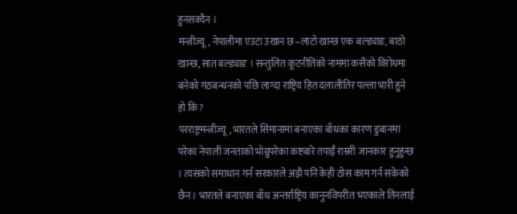हुनसक्दैन ।
मन्त्रीज्यू, नेपालीमा एउटा उखान छ–लाटो खान्छ एक बल्ड्याङ, बाठो खान्छ, सात बल्ड्याङ । सन्तुलित कूटनीतिको नाममा कसैको विरोधमा बनेको गठबन्धनको पछि लाग्दा राष्ट्रिय हित दलालीतिर पल्ला भारी हुने हो कि ?
परराष्ट्रमन्त्रीज्यू, भारतले सिमानामा बनाएका बाँधका कारण डुबानमा परेका नेपाली जनताको भोग्नुपरेका कष्टबारे तपाईँ राम्ररी जानकार हुनुहुन्छ । त्यसको समाधान गर्न सरकारले अझै पनि केही ठोस काम गर्न सकेको छैन । भारतले बनाएका बाँध अन्तर्राष्ट्रिय कानुनविपरीत भएकाले तिनलाई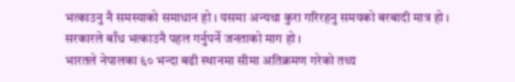भत्काउनु नै समस्याको समाधान हो । यसमा अन्यथा कुरा गरिरहनु समयको बरबादी मात्र हो । सरकारले बाँध भत्काउनै पहल गर्नुपर्ने जनताको माग हो ।
भारतले नेपालका ६० भन्दा बढी स्थानमा सीमा अतिक्रमण गरेको तथ्य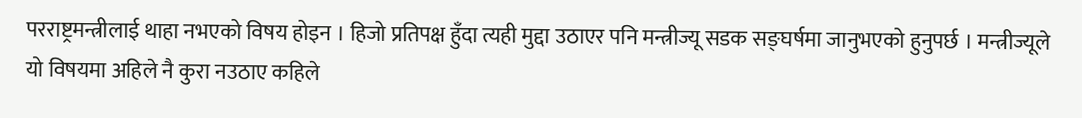परराष्ट्रमन्त्रीलाई थाहा नभएको विषय होइन । हिजो प्रतिपक्ष हुँदा त्यही मुद्दा उठाएर पनि मन्त्रीज्यू सडक सङ्घर्षमा जानुभएको हुनुपर्छ । मन्त्रीज्यूले यो विषयमा अहिले नै कुरा नउठाए कहिले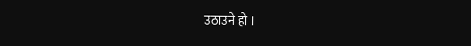उठाउने हो ।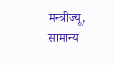मन्त्रीज्यू, सामान्य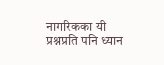नागरिकका यी प्रश्नप्रति पनि ध्यान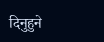दिनुहुने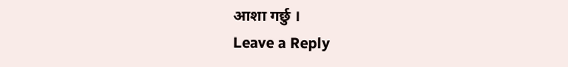आशा गर्छु ।
Leave a Reply